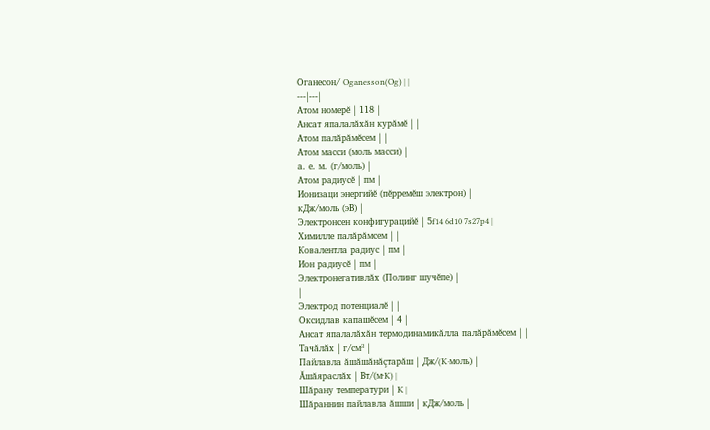Оганесон/ Oganesson(Og) | |
---|---|
Атом номерĕ | 118 |
Ансат япалалăхăн курăмĕ | |
Атом палăрăмĕсем | |
Атом масси (моль масси) |
а. е. м. (г/моль) |
Атом радиусĕ | пм |
Ионизаци энергийĕ (пĕрремĕш электрон) |
кДж/моль (эВ) |
Электронсен конфигурацийĕ | 5f14 6d10 7s27p4 |
Химилле палăрăмсем | |
Ковалентла радиус | пм |
Ион радиусĕ | пм |
Электронегативлăх (Полинг шучĕпе) |
|
Электрод потенциалĕ | |
Оксидлав капашĕсем | 4 |
Ансат япалалăхăн термодинамикăлла палăрăмĕсем | |
Тачăлăх | г/см³ |
Пайлавла ăшăшăнăçтарăш | Дж/(K·моль) |
Ăшăяраслăх | Вт/(м·K) |
Шăрану температури | K |
Шăраннин пайлавла ăшши | кДж/моль |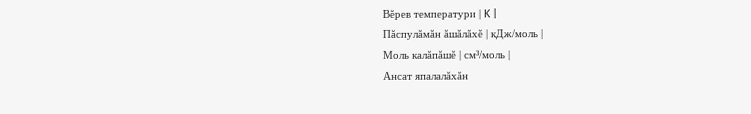Вĕрев температури | K |
Пăспулăмăн ăшăлăхĕ | кДж/моль |
Моль калăпăшĕ | см³/моль |
Ансат япалалăхăн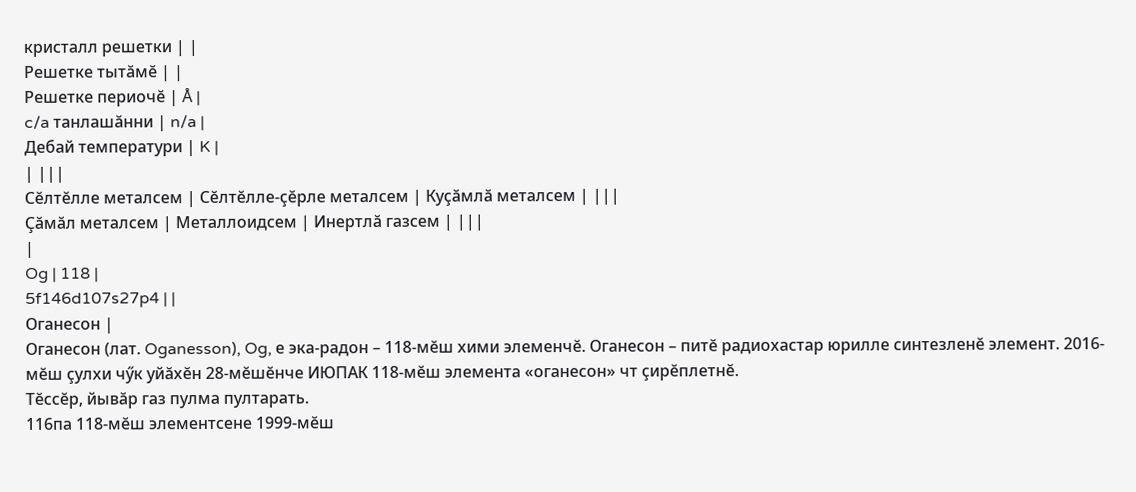кристалл решетки | |
Решетке тытăмĕ | |
Решетке периочĕ | Å |
c/a танлашăнни | n/a |
Дебай температури | K |
| |||
Сĕлтĕлле металсем | Сĕлтĕлле-çĕрле металсем | Куçăмлă металсем | |||
Çăмăл металсем | Металлоидсем | Инертлă газсем | |||
|
Og | 118 |
5f146d107s27p4 | |
Оганесон |
Оганесон (лат. Oganesson), Og, е эка-радон – 118-мĕш хими элеменчĕ. Оганесон – питĕ радиохастар юрилле синтезленĕ элемент. 2016-мĕш çулхи чӳк уйăхĕн 28-мĕшĕнче ИЮПАК 118-мĕш элемента «оганесон» чт çирĕплетнĕ.
Тĕссĕр, йывăр газ пулма пултарать.
116па 118-мĕш элементсене 1999-мĕш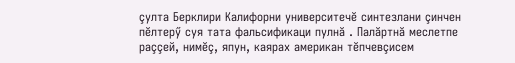çулта Берклири Калифорни университечĕ синтезлани çинчен пĕлтерӳ суя тата фальсификаци пулнă . Палăртнă меслетпе раççей, нимĕç, япун, каярах американ тĕпчевçисем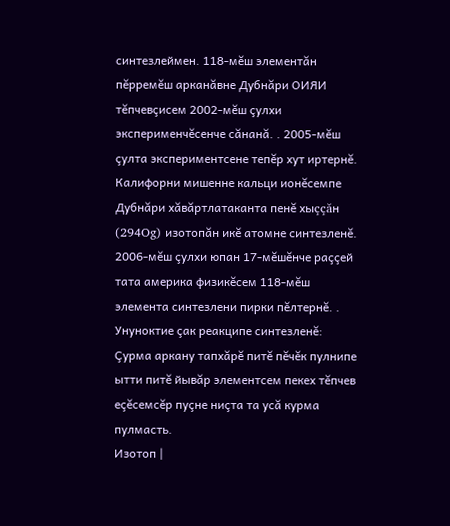синтезлеймен. 118-мĕш элементăн пĕрремĕш арканăвне Дубнăри ОИЯИ тĕпчевçисем 2002-мĕш çулхи эксперименчĕсенче сăнанă. . 2005-мĕш çулта экспериментсене тепĕр хут иртернĕ. Калифорни мишенне кальци ионĕсемпе Дубнăри хăвăртлатаканта пенĕ хыççăн (294Og) изотопăн икĕ атомне синтезленĕ. 2006-мĕш çулхи юпан 17-мĕшĕнче раççей тата америка физикĕсем 118-мĕш элемента синтезлени пирки пĕлтернĕ. .
Унуноктие çак реакципе синтезленĕ:
Çурма аркану тапхăрĕ питĕ пĕчĕк пулнипе ытти питĕ йывăр элементсем пекех тĕпчев еçĕсемсĕр пуçне ниçта та усă курма пулмасть.
Изотоп |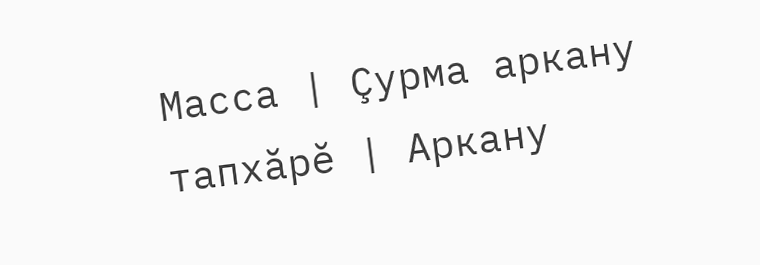Масса | Çурма аркану тапхăрĕ | Аркану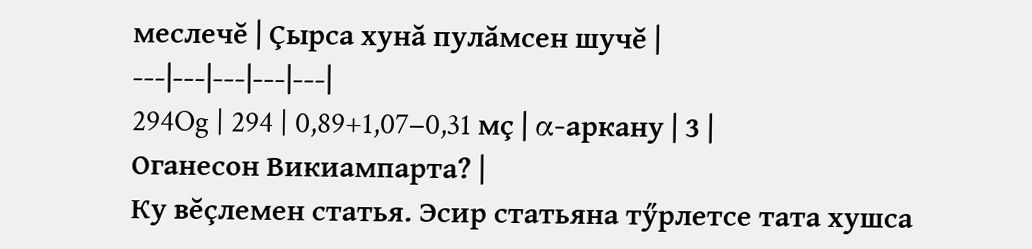меслечĕ | Çырса хунă пулăмсен шучĕ |
---|---|---|---|---|
294Og | 294 | 0,89+1,07−0,31 мç | α-аркану | 3 |
Оганесон Викиампарта? |
Ку вĕçлемен статья. Эсир статьяна тӳрлетсе тата хушса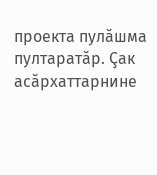проекта пулăшма пултаратăр. Çак асăрхаттарнине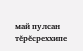май пулсан тĕрĕсреххипе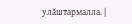улăштармалла. |